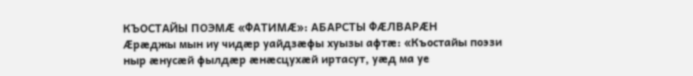КЪОСТАЙЫ ПОЭМÆ «ФАТИМÆ»: АБАРСТЫ ФÆЛВАРÆН
Æрæджы мын иу чидæр уайдзæфы хуызы афтæ: «Къостайы поэзи ныр æнусæй фылдæр æнæсцухæй иртасут, уæд ма уе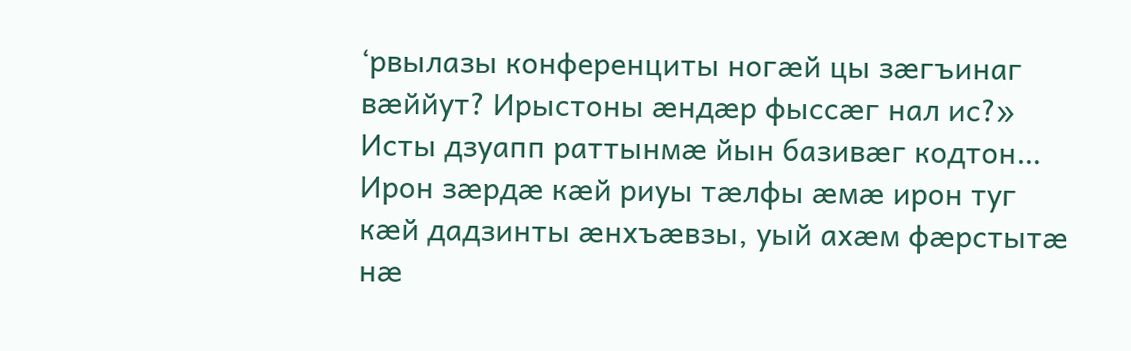‘рвылазы конференциты ногæй цы зæгъинаг вæййут? Ирыстоны æндæр фыссæг нал ис?»
Исты дзуапп раттынмæ йын базивæг кодтон… Ирон зæрдæ кæй риуы тæлфы æмæ ирон туг кæй дадзинты æнхъæвзы, уый ахæм фæрстытæ нæ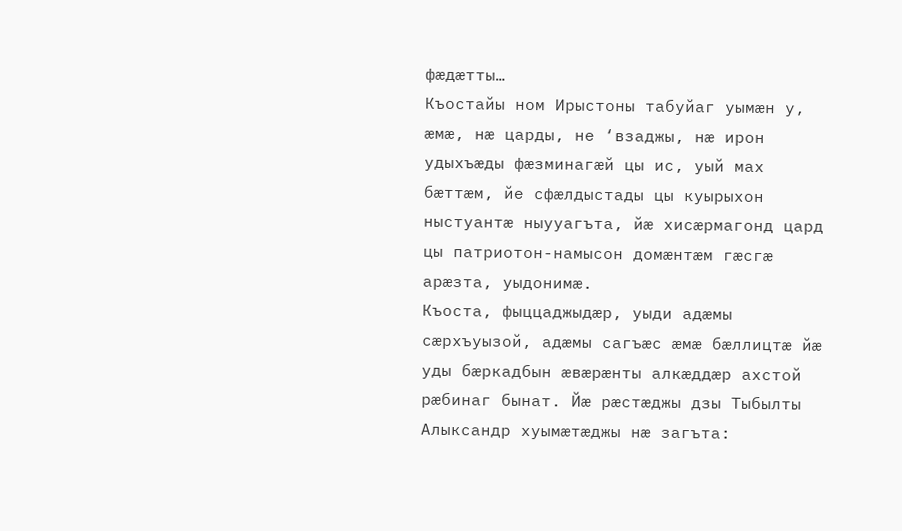фæдæтты…
Къостайы ном Ирыстоны табуйаг уымæн у, æмæ, нæ царды, не ‘взаджы, нæ ирон удыхъæды фæзминагæй цы ис, уый мах бæттæм, йе сфæлдыстады цы куырыхон ныстуантæ ныууагъта, йæ хисæрмагонд цард цы патриотон-намысон домæнтæм гæсгæ арæзта, уыдонимæ.
Къоста, фыццаджыдæр, уыди адæмы сæрхъуызой, адæмы сагъæс æмæ бæллицтæ йæ уды бæркадбын æвæрæнты алкæддæр ахстой рæбинаг бынат. Йæ рæстæджы дзы Тыбылты Алыксандр хуымæтæджы нæ загъта: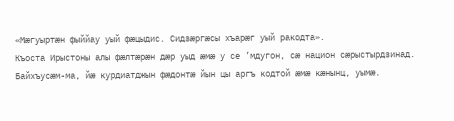«Мæгуыртæн фыййау уый фæцыдис. Сидзæргæсы хъарæг уый ракодта».
Къоста Ирыстоны алы фæлтæрæн дæр уыд æмæ у се ’мдугон, сæ национ сæрыстырдзинад. Байхъусæм-ма, йæ курдиатджын фæдонтæ йын цы аргъ кодтой æмæ кæнынц, уымæ.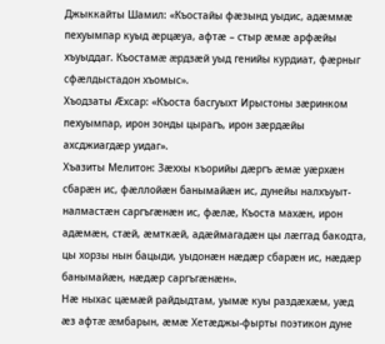Джыккайты Шамил: «Къостайы фæзынд уыдис, адæммæ пехуымпар куыд æрцæуа, афтæ – стыр æмæ арфæйы хъуыддаг. Къостамæ æрдзæй уыд генийы курдиат, фæрныг сфæлдыстадон хъомыс».
Хъодзаты Æхсар: «Къоста басгуыхт Ирыстоны зæринком пехуымпар, ирон зонды цырагъ, ирон зæрдæйы ахсджиагдæр уидаг».
Хъазиты Мелитон: Зæххы къорийы дæргъ æмæ уæрхæн сбарæн ис, фæллойæн банымайæн ис, дунейы налхъуыт-налмастæн саргъгæнæн ис, фæлæ, Къоста махæн, ирон адæмæн, стæй, æмткæй, адæймагадæн цы лæггад бакодта, цы хорзы нын бацыди, уыдонæн нæдæр сбарæн ис, нæдæр банымайæн, нæдæр саргъгæнæн».
Нæ ныхас цæмæй райдыдтам, уымæ куы раздæхæм, уæд æз афтæ æмбарын, æмæ Хетæджы-фырты поэтикон дуне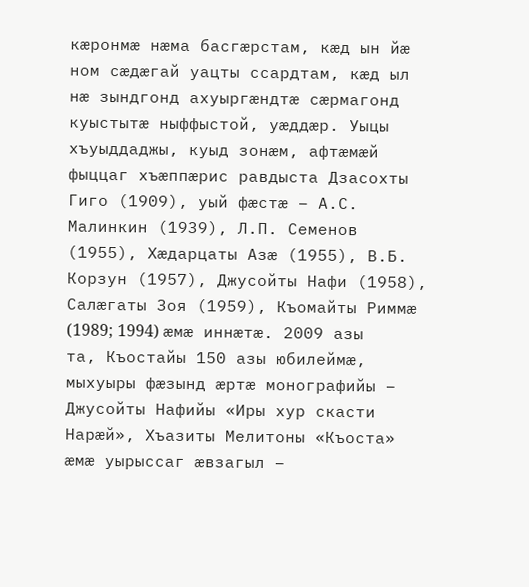кæронмæ нæма басгæрстам, кæд ын йæ ном сæдæгай уацты ссардтам, кæд ыл нæ зындгонд ахуыргæндтæ сæрмагонд куыстытæ ныффыстой, уæддæр. Уыцы хъуыддаджы, куыд зонæм, афтæмæй фыццаг хъæппæрис равдыста Дзасохты Гиго (1909), уый фæстæ – А.С. Малинкин (1939), Л.П. Семенов (1955), Хæдарцаты Азæ (1955), В.Б. Корзун (1957), Джусойты Нафи (1958), Салæгаты Зоя (1959), Къомайты Риммæ (1989; 1994) æмæ иннæтæ. 2009 азы та, Къостайы 150 азы юбилеймæ, мыхуыры фæзынд æртæ монографийы – Джусойты Нафийы «Иры хур скасти Нарæй», Хъазиты Мелитоны «Къоста» æмæ уырыссаг æвзагыл –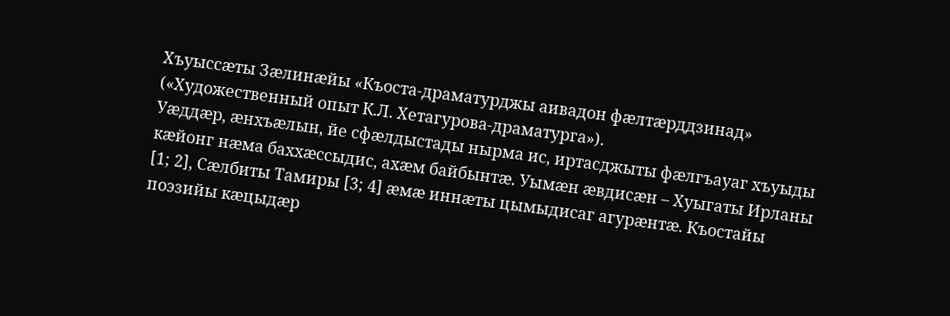Хъуыссæты Зæлинæйы «Къоста-драматурджы аивадон фæлтæрддзинад» («Художественный опыт К.Л. Хетагурова-драматурга»).
Уæддæр, æнхъæлын, йе сфæлдыстады нырма ис, иртасджыты фæлгъауаг хъуыды кæйонг нæма баххæссыдис, ахæм байбынтæ. Уымæн æвдисæн – Хуыгаты Ирланы [1; 2], Сæлбиты Тамиры [3; 4] æмæ иннæты цымыдисаг агурæнтæ. Къостайы поэзийы кæцыдæр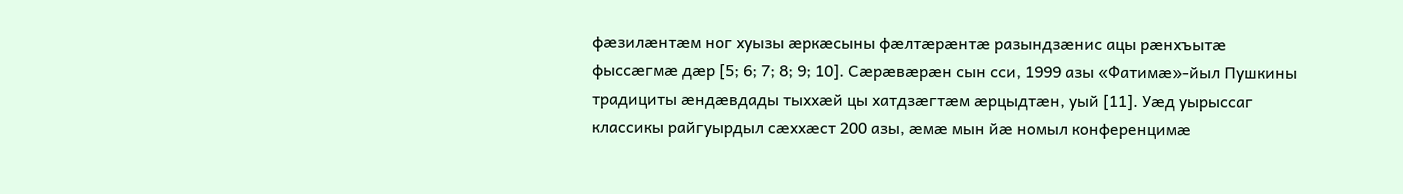фæзилæнтæм ног хуызы æркæсыны фӕлтæрӕнтæ разындзæнис ацы рæнхъытӕ фыссӕгмæ дӕр [5; 6; 7; 8; 9; 10]. Сæрæвæрæн сын сси, 1999 азы «Фатимæ»-йыл Пушкины традициты æндæвдады тыххæй цы хатдзæгтæм æрцыдтæн, уый [11]. Уæд уырыссаг классикы райгуырдыл сæххæст 200 азы, æмæ мын йæ номыл конференцимæ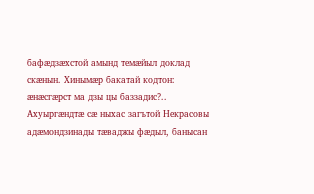бафæдзæхстой амынд темæйыл доклад скæнын. Хинымæр бакатай кодтон: æнæсгæрст ма дзы цы баззадис?..
Ахуыргæндтæ сæ ныхас загътой Некрасовы адæмондзинады тæваджы фæдыл, банысан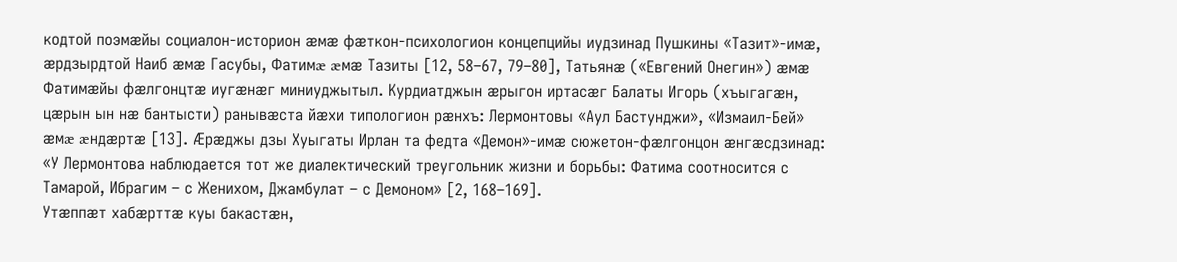кодтой поэмæйы социалон-историон æмæ фæткон-психологион концепцийы иудзинад Пушкины «Тазит»-имӕ, æрдзырдтой Наиб æмæ Гасубы, Фатимæ æмæ Тазиты [12, 58–67, 79–80], Татьянæ («Евгений Онегин») æмæ Фатимæйы фæлгонцтæ иугæнæг миниуджытыл. Курдиатджын æрыгон иртасæг Балаты Игорь (хъыгагæн, цæрын ын нæ бантысти) ранывæста йæхи типологион рæнхъ: Лермонтовы «Аул Бастунджи», «Измаил-Бей» æмæ æндæртæ [13]. Æрæджы дзы Хуыгаты Ирлан та федта «Демон»-имæ сюжетон-фæлгонцон æнгæсдзинад: «У Лермонтова наблюдается тот же диалектический треугольник жизни и борьбы: Фатима соотносится с Тамарой, Ибрагим – с Женихом, Джамбулат – с Демоном» [2, 168–169].
Утæппæт хабæрттæ куы бакастæн,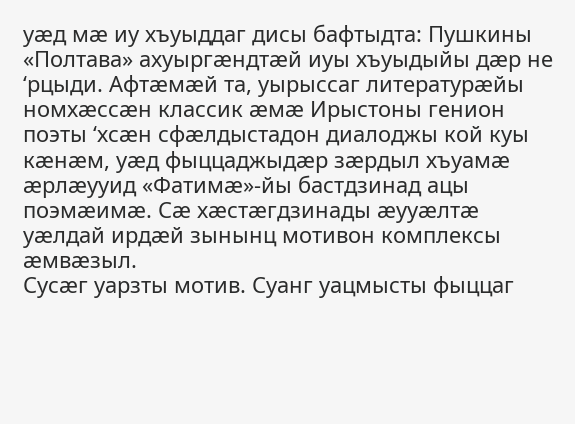уæд мæ иу хъуыддаг дисы бафтыдта: Пушкины «Полтава» ахуыргæндтæй иуы хъуыдыйы дæр не ‘рцыди. Афтæмæй та, уырыссаг литературæйы номхæссæн классик æмæ Ирыстоны генион поэты ‘хсæн сфæлдыстадон диалоджы кой куы кæнæм, уæд фыццаджыдæр зæрдыл хъуамæ æрлæууид «Фатимæ»-йы бастдзинад ацы поэмæимæ. Сæ хæстæгдзинады æууæлтæ уæлдай ирдæй зынынц мотивон комплексы æмвæзыл.
Сусæг уарзты мотив. Суанг уацмысты фыццаг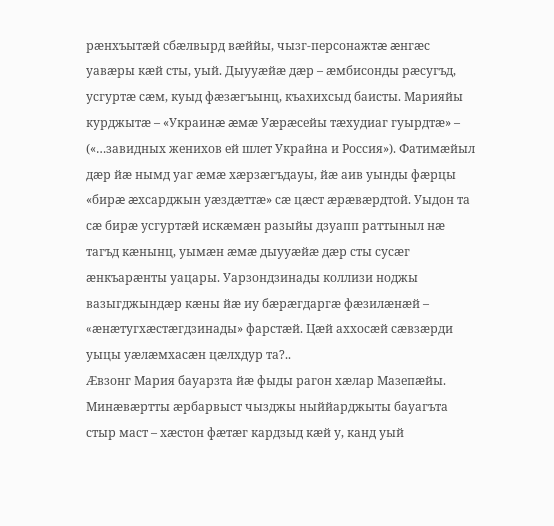рæнхъытæй сбæлвырд вæййы, чызг-персонажтæ æнгæс уавæры кæй сты, уый. Дыууæйæ дæр – æмбисонды рæсугъд, усгуртæ сæм, куыд фæзæгъынц, къахихсыд баисты. Марияйы курджытæ – «Украинæ æмæ Уæрæсейы тæхудиаг гуырдтæ» – («…завидных женихов ей шлет Украйна и Россия»). Фатимæйыл дæр йæ нымд уаг æмæ хæрзæгъдауы, йæ аив уынды фæрцы «бирæ æхсарджын уæздæттæ» сæ цæст æрæвæрдтой. Уыдон та сæ бирæ усгуртæй искæмæн разыйы дзуапп раттыныл нæ тагъд кæнынц, уымæн æмæ дыууæйæ дæр сты сусæг æнкъарæнты уацары. Уарзондзинады коллизи ноджы вазыгджындæр кæны йæ иу бæрæгдаргæ фæзилæнæй – «æнæтугхæстæгдзинады» фарстæй. Цæй аххосæй сæвзæрди уыцы уæлæмхасæн цæлхдур та?..
Æвзонг Мария бауарзта йæ фыды рагон хæлар Мазепæйы. Минæвæртты æрбарвыст чызджы ныййарджыты бауагъта стыр маст – хæстон фæтæг кардзыд кæй у, канд уый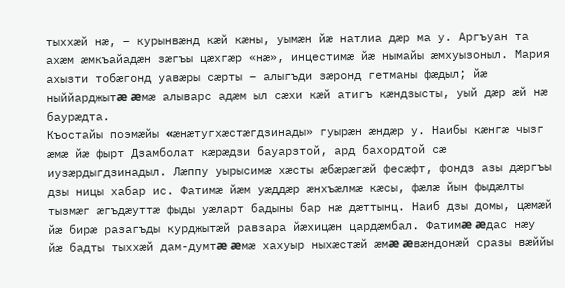тыххæй нæ, – курынвæнд кæй кæны, уымæн йæ натлиа дæр ма у. Аргъуан та ахæм æмкъайадæн зæгъы цæхгæр «нæ», инцестимæ йæ нымайы æмхуызоныл. Мария ахызти тобæгонд уавæры сæрты – алыгъди зæронд гетманы фæдыл; йæ ныййарджытæ æмæ алыварс адæм ыл сæхи кæй атигъ кæндзысты, уый дæр æй нæ баурæдта.
Къостайы поэмæйы «æнæтугхæстæгдзинады» гуырæн æндæр у. Наибы кæнгæ чызг æмæ йæ фырт Дзамболат кæрæдзи бауарзтой, ард бахордтой сæ иузæрдыгдзинадыл. Лæппу уырысимæ хæсты æбæрæгæй фесæфт, фондз азы дæргъы дзы ницы хабар ис. Фатимæ йæм уæддæр æнхъæлмæ кæсы, фæлæ йын фыдæлты тызмæг æгъдæуттæ фыды уæларт бадыны бар нæ дæттынц. Наиб дзы домы, цæмæй йæ бирæ разагъды курджытæй равзара йæхицæн цардæмбал. Фатимæ æдас нæу йæ бадты тыххæй дам-думтæ æмæ хахуыр ныхæстæй æмæ æвæндонæй сразы вæййы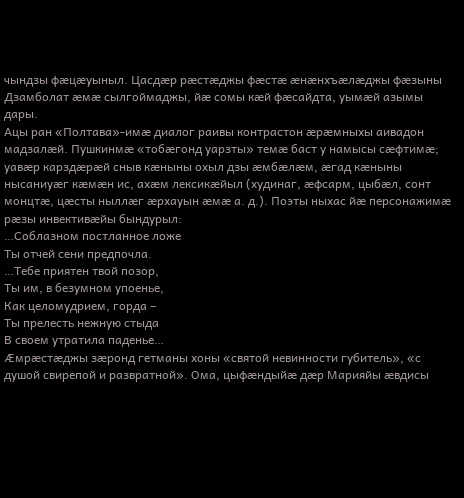чындзы фæцæуыныл. Цасдæр рæстæджы фæстæ æнæнхъæлæджы фæзыны Дзамболат æмæ сылгоймаджы, йæ сомы кæй фæсайдта, уымæй азымы дары.
Ацы ран «Полтава»-имæ диалог раивы контрастон æрæмныхы аивадон мадзалæй. Пушкинмæ «тобæгонд уарзты» темæ баст у намысы сæфтимæ; уавæр карздæрæй сныв кæныны охыл дзы æмбæлæм, æгад кæныны нысаниуæг кæмæн ис, ахæм лексикæйыл (худинаг, æфсарм, цыбæл, сонт монцтæ, цæсты ныллæг æрхауын æмæ а. д.). Поэты ныхас йæ персонажимæ рæзы инвективæйы бындурыл:
…Соблазном постланное ложе
Ты отчей сени предпочла.
…Тебе приятен твой позор,
Ты им, в безумном упоенье,
Как целомудрием, горда –
Ты прелесть нежную стыда
В своем утратила паденье…
Æмрæстæджы зæронд гетманы хоны «святой невинности губитель», «с душой свирепой и развратной». Ома, цыфæндыйæ дæр Марияйы æвдисы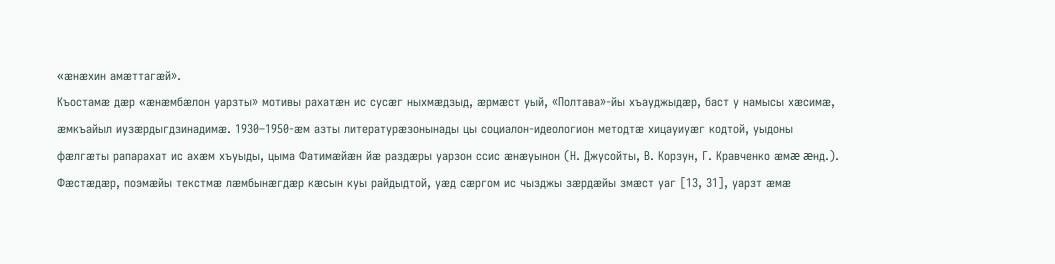«æнæхин амæттагæй».
Къостамæ дæр «æнæмбæлон уарзты» мотивы рахатæн ис сусæг ныхмæдзыд, æрмæст уый, «Полтава»-йы хъауджыдæр, баст у намысы хæсимæ, æмкъайыл иузæрдыгдзинадимæ. 1930–1950-æм азты литературæзонынады цы социалон-идеологион методтæ хицауиуæг кодтой, уыдоны фæлгæты рапарахат ис ахæм хъуыды, цыма Фатимæйæн йæ раздæры уарзон ссис æнæуынон (Н. Джусойты, В. Корзун, Г. Кравченко æмæ æнд.). Фæстæдæр, поэмæйы текстмæ лæмбынæгдæр кæсын куы райдыдтой, уæд сæргом ис чызджы зæрдæйы змæст уаг [13, 31], уарзт æмæ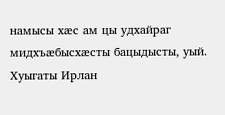намысы хæс ам цы удхайраг мидхъæбысхæсты бацыдысты, уый. Хуыгаты Ирлан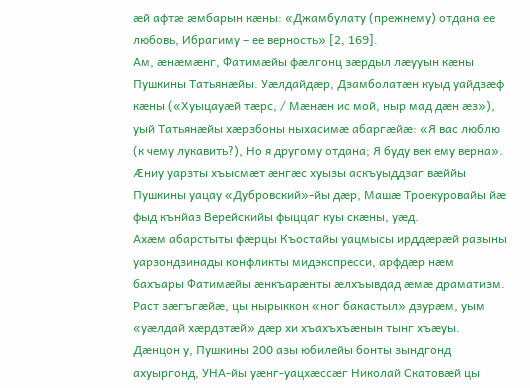æй афтæ æмбарын кæны: «Джамбулату (прежнему) отдана ее любовь, Ибрагиму – ее верность» [2, 169].
Ам, æнæмæнг, Фатимæйы фæлгонц зæрдыл лæууын кæны Пушкины Татьянæйы. Уæлдайдæр, Дзамболатæн куыд уайдзæф кæны («Хуыцауæй тæрс, / Мæнæн ис мой, ныр мад дæн æз»), уый Татьянæйы хæрзбоны ныхасимæ абаргæйæ: «Я вас люблю (к чему лукавить?), Но я другому отдана; Я буду век ему верна». Æниу уарзты хъысмæт æнгæс хуызы аскъуыддзаг вæййы Пушкины уацау «Дубровский»-йы дæр, Машæ Троекуровайы йæ фыд кънйаз Верейскийы фыццаг куы скæны, уæд.
Ахæм абарстыты фæрцы Къостайы уацмысы ирддæрæй разыны уарзондзинады конфликты мидэкспресси, арфдæр нæм бахъары Фатимæйы æнкъарæнты æлхъывдад æмæ драматизм.
Раст зæгъгæйæ, цы нырыккон «ног бакастыл» дзурæм, уым «уæлдай хæрдзтæй» дæр хи хъахъхъæнын тынг хъæуы. Дæнцон у, Пушкины 200 азы юбилейы бонты зындгонд ахуыргонд, УНА-йы уæнг-уацхæссæг Николай Скатовæй цы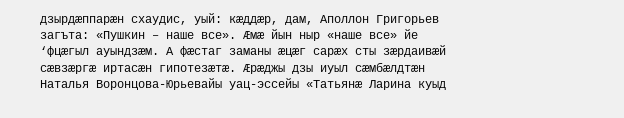дзырдæппарæн схаудис, уый: кæддæр, дам, Аполлон Григорьев загъта: «Пушкин – наше все». Æмæ йын ныр «наше все» йе ‘фцæгыл ауындзæм. А фæстаг заманы æцæг сарæх сты зæрдаивæй сæвзæргæ иртасæн гипотезæтæ. Æрæджы дзы иуыл сæмбæлдтæн Наталья Воронцова-Юрьевайы уац-эссейы «Татьянæ Ларина куыд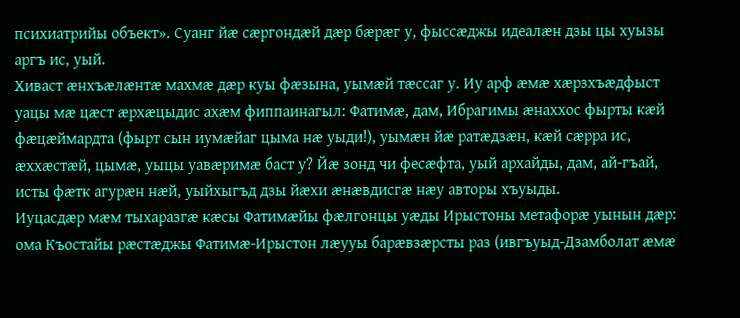психиатрийы объект». Суанг йæ сæргондæй дæр бæрæг у, фыссæджы идеалæн дзы цы хуызы аргъ ис, уый.
Хиваст æнхъæлæнтæ махмæ дæр куы фæзына, уымæй тæссаг у. Иу арф æмæ хæрзхъæдфыст уацы мæ цæст æрхæцыдис ахæм фиппаинагыл: Фатимæ, дам, Ибрагимы æнаххос фырты кæй фæцæймардта (фырт сын иумæйаг цыма нæ уыди!), уымæн йæ ратæдзæн, кæй сæрра ис, æххæстæй, цымæ, уыцы уавæримæ баст у? Йæ зонд чи фесæфта, уый архайды, дам, ай-гъай, исты фæтк агурæн нæй, уыйхыгъд дзы йæхи æнæвдисгæ нæу авторы хъуыды.
Иуцасдæр мæм тыхаразгæ кæсы Фатимæйы фæлгонцы уæды Ирыстоны метафорæ уынын дæр: ома Къостайы рæстæджы Фатимæ-Ирыстон лæууы барæвзæрсты раз (ивгъуыд-Дзамболат æмæ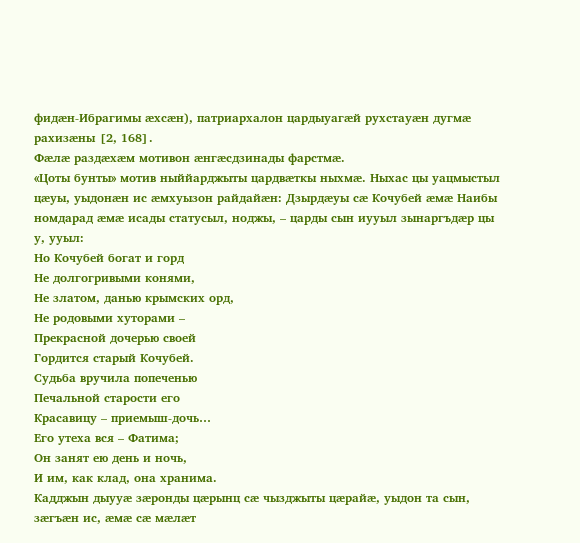фидæн-Ибрагимы æхсæн), патриархалон цардыуагæй рухстауæн дугмæ рахизæны [2, 168].
Фæлæ раздæхæм мотивон æнгæсдзинады фарстмæ.
«Цоты бунты» мотив ныййарджыты цардвæткы ныхмæ. Ныхас цы уацмыстыл цæуы, уыдонæн ис æмхуызон райдайæн: Дзырдæуы сæ Кочубей æмæ Наибы номдарад æмæ исады статусыл, ноджы, – царды сын иууыл зынаргъдæр цы у, ууыл:
Но Кочубей богат и горд
Не долгогривыми конями,
Не златом, данью крымских орд,
Не родовыми хуторами –
Прекрасной дочерью своей
Гордится старый Кочубей.
Судьба вручила попеченью
Печальной старости его
Красавицу – приемыш-дочь…
Его утеха вся – Фатима;
Он занят ею день и ночь,
И им, как клад, она хранима.
Кадджын дыууæ зæронды цæрынц сæ чызджыты цæрайæ, уыдон та сын, зæгъæн ис, æмæ сæ мæлæт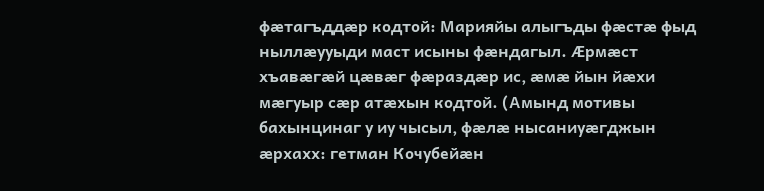фæтагъддæр кодтой: Марияйы алыгъды фæстæ фыд ныллæууыди маст исыны фæндагыл. Æрмæст хъавæгæй цæвæг фæраздæр ис, æмæ йын йæхи мæгуыр сæр атæхын кодтой. (Амынд мотивы бахынцинаг у иу чысыл, фæлæ нысаниуæгджын æрхахх: гетман Кочубейæн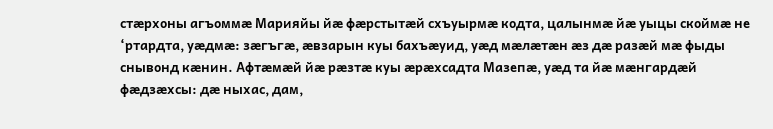стæрхоны агъоммæ Марияйы йæ фæрстытæй схъуырмæ кодта, цалынмæ йæ уыцы скоймæ не ‘ртардта, уæдмæ: зæгъгæ, æвзарын куы бахъæуид, уæд мæлæтæн æз дæ разæй мæ фыды снывонд кæнин. Афтæмæй йæ рæзтæ куы æрæхсадта Мазепæ, уæд та йæ мæнгардæй фæдзæхсы: дæ ныхас, дам,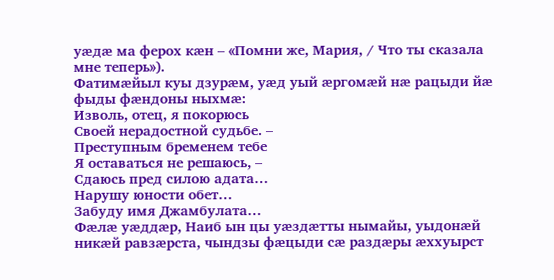уæдæ ма ферох кæн – «Помни же, Мария, / Что ты сказала мне теперь»).
Фатимæйыл куы дзурæм, уæд уый æргомæй нæ рацыди йæ фыды фæндоны ныхмæ:
Изволь, отец, я покорюсь
Своей нерадостной судьбе. –
Преступным бременем тебе
Я оставаться не решаюсь, –
Сдаюсь пред силою адата…
Нарушу юности обет…
Забуду имя Джамбулата…
Фæлæ уæддæр, Наиб ын цы уæздæтты нымайы, уыдонæй никæй равзæрста, чындзы фæцыди сæ раздæры æххуырст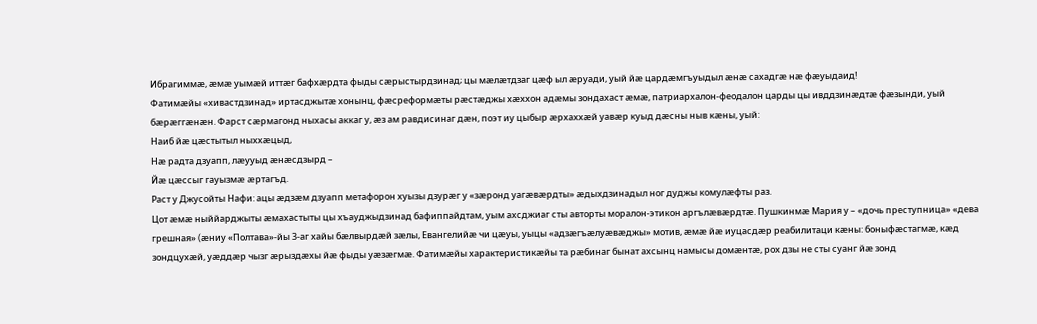Ибрагиммæ, æмæ уымæй иттæг бафхæрдта фыды сæрыстырдзинад; цы мæлæтдзаг цæф ыл æруади, уый йæ цардæмгъуыдыл æнæ сахадгæ нæ фæуыдаид!
Фатимæйы «хивастдзинад» иртасджытæ хонынц, фæсреформæты рæстæджы хæххон адæмы зондахаст æмæ, патриархалон-феодалон царды цы ивддзинæдтæ фæзынди, уый бæрæггæнæн. Фарст сæрмагонд ныхасы аккаг у, æз ам равдисинаг дæн, поэт иу цыбыр æрхаххæй уавæр куыд дæсны ныв кæны, уый:
Наиб йæ цæстытыл ныххæцыд,
Нæ радта дзуапп, лæууыд æнæсдзырд –
Йæ цæссыг гауызмæ æртагъд.
Раст у Джусойты Нафи: ацы æдзæм дзуапп метафорон хуызы дзурæг у «зæронд уагæвæрдты» æдыхдзинадыл ног дуджы комулæфты раз.
Цот æмæ ныййарджыты æмахастыты цы хъауджыдзинад бафиппайдтам, уым ахсджиаг сты авторты моралон-этикон аргълæвæрдтæ. Пушкинмæ Мария у – «дочь преступница» «дева грешная» (æниу «Полтава»-йы 3-аг хайы бæлвырдæй зæлы, Евангелийæ чи цæуы, уыцы «адзæгъæлуæвæджы» мотив, æмæ йæ иуцасдæр реабилитаци кæны: боныфæстагмæ, кæд зондцухæй, уæддæр чызг æрыздæхы йæ фыды уæзæгмæ. Фатимæйы характеристикæйы та рæбинаг бынат ахсынц намысы домæнтæ, рох дзы не сты суанг йæ зонд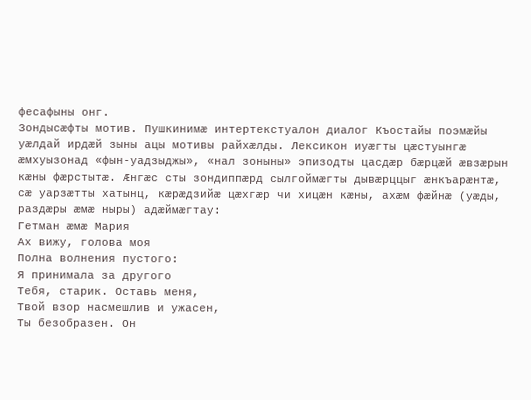фесафыны онг.
Зондысæфты мотив. Пушкинимæ интертекстуалон диалог Къостайы поэмæйы уæлдай ирдæй зыны ацы мотивы райхæлды. Лексикон иуæгты цæстуынгæ æмхуызонад «фын-уадзыджы», «нал зоныны» эпизодты цасдæр бæрцæй æвзæрын кæны фæрстытæ. Æнгæс сты зондиппæрд сылгоймæгты дывæрццыг æнкъарæнтæ, сæ уарзæтты хатынц, кæрæдзийæ цæхгæр чи хицæн кæны, ахæм фæйнæ (уæды, раздæры æмæ ныры) адæймæгтау:
Гетман æмæ Мария
Ах вижу, голова моя
Полна волнения пустого:
Я принимала за другого
Тебя, старик. Оставь меня,
Твой взор насмешлив и ужасен,
Ты безобразен. Он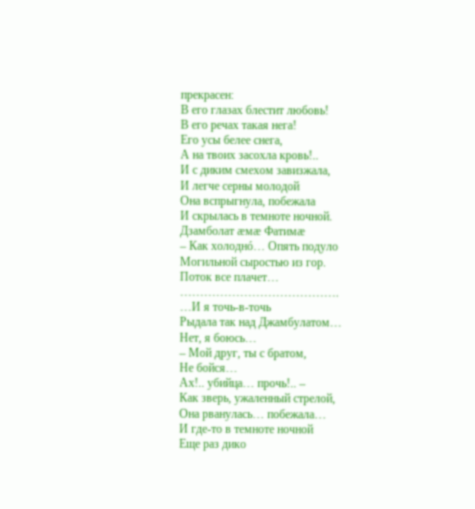прекрасен:
В его глазах блестит любовь!
В его речах такая нега!
Его усы белее снега,
А на твоих засохла кровь!..
И с диким смехом завизжала,
И легче серны молодой
Она вспрыгнула, побежала
И скрылась в темноте ночной.
Дзамболат æмæ Фатимæ
– Как холоднó… Опять подуло
Могильной сыростью из гор.
Поток все плачет…
………………………………….
…И я точь-в-точь
Рыдала так над Джамбулатом…
Нет, я боюсь…
– Мой друг, ты с братом,
Не бойся…
Ах!.. убийца… прочь!.. –
Как зверь, ужаленный стрелой,
Она рванулась… побежала…
И где-то в темноте ночной
Еще раз дико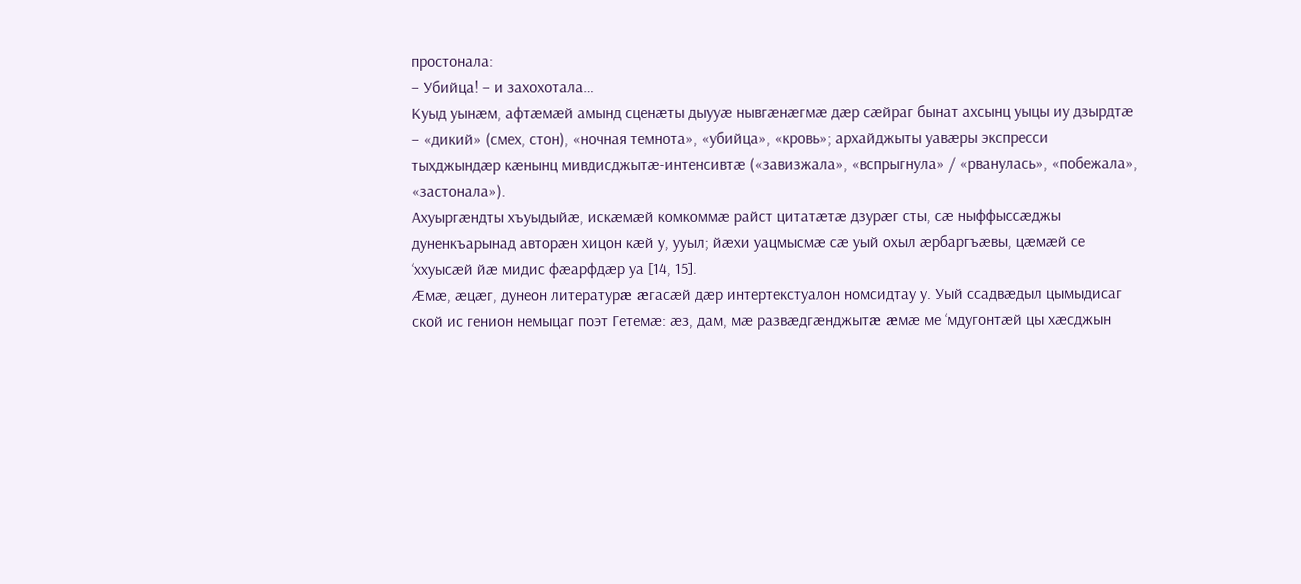простонала:
– Убийца! – и захохотала…
Куыд уынæм, афтæмæй амынд сценæты дыууæ нывгæнæгмæ дæр сæйраг бынат ахсынц уыцы иу дзырдтæ – «дикий» (смех, стон), «ночная темнота», «убийца», «кровь»; архайджыты уавæры экспресси тыхджындæр кæнынц мивдисджытæ-интенсивтæ («завизжала», «вспрыгнула» / «рванулась», «побежала», «застонала»).
Ахуыргæндты хъуыдыйæ, искæмæй комкоммæ райст цитатæтæ дзурæг сты, сæ ныффыссæджы дуненкъарынад авторæн хицон кæй у, ууыл; йæхи уацмысмæ сæ уый охыл æрбаргъæвы, цæмæй се ‘ххуысæй йæ мидис фæарфдæр уа [14, 15].
Æмæ, æцæг, дунеон литературæ æгасæй дæр интертекстуалон номсидтау у. Уый ссадвæдыл цымыдисаг ской ис генион немыцаг поэт Гетемæ: æз, дам, мæ развæдгæнджытæ æмæ ме ‘мдугонтæй цы хæсджын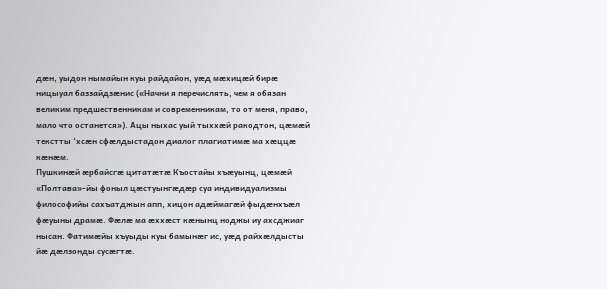дæн, уыдон нымайын куы райдайон, уæд мæхицæй бирæ ницыуал баззайдзæнис («Начни я перечислять, чем я обязан великим предшественникам и современникам, то от меня, право, мало что останется»). Ацы ныхас уый тыххæй ракодтон, цæмæй текстты ‘хсæн сфæлдыстадон диалог плагиатимæ ма хæццæ кæнæм.
Пушкинæй æрбайсгæ цитатæтæ Къостайы хъæуынц, цæмæй «Полтава»-йы фоныл цæстуынгæдæр суа индивидуализмы философийы сахъатджын апп, хицон адæймагæй фыдæнхъæл фæуыны драмæ. Фæлæ ма æххæст кæнынц ноджы иу ахсджиаг нысан. Фатимæйы хъуыды куы бамынæг ис, уæд райхæлдысты йæ дæлзонды сусæгтæ.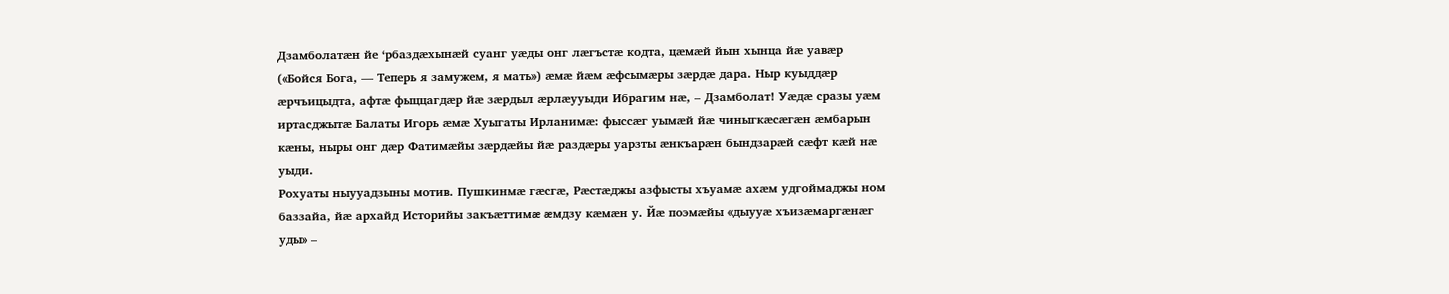Дзамболатæн йе ‘рбаздæхынæй суанг уæды онг лæгъстæ кодта, цæмæй йын хынца йæ уавæр («Бойся Бога, — Теперь я замужем, я мать») æмæ йæм æфсымæры зæрдæ дара. Ныр куыддæр æрчъицыдта, афтæ фыццагдæр йæ зæрдыл æрлæууыди Ибрагим нæ, – Дзамболат! Уæдæ сразы уæм иртасджытæ Балаты Игорь æмæ Хуыгаты Ирланимæ: фыссæг уымæй йæ чиныгкæсæгæн æмбарын кæны, ныры онг дæр Фатимæйы зæрдæйы йæ раздæры уарзты æнкъарæн бындзарæй сæфт кæй нæ уыди.
Рохуаты ныууадзыны мотив. Пушкинмæ гæсгæ, Рæстæджы азфысты хъуамæ ахæм удгоймаджы ном баззайа, йæ архайд Историйы закъæттимæ æмдзу кæмæн у. Йæ поэмæйы «дыууæ хъизæмаргæнæг уды» –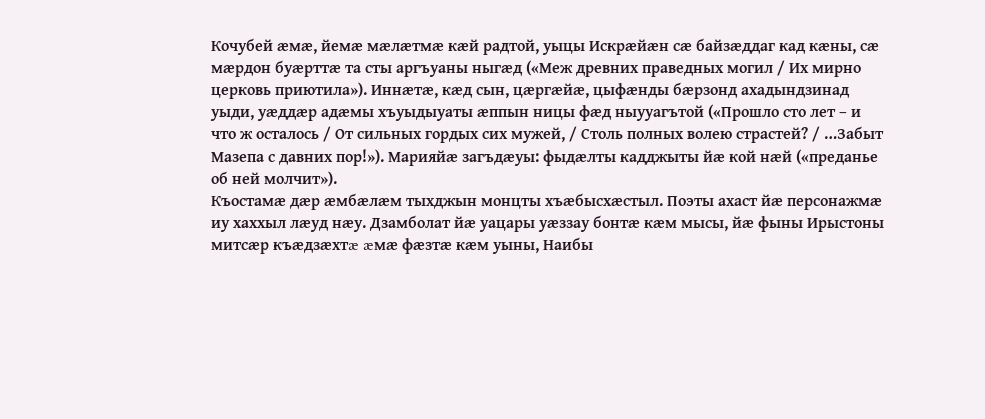Кочубей æмæ, йемæ мæлæтмæ кæй радтой, уыцы Искрæйæн сæ байзæддаг кад кæны, сæ мæрдон буæрттæ та сты аргъуаны ныгæд («Меж древних праведных могил / Их мирно церковь приютила»). Иннæтæ, кæд сын, цæргæйæ, цыфæнды бæрзонд ахадындзинад уыди, уæддæр адæмы хъуыдыуаты æппын ницы фæд ныууагътой («Прошло сто лет – и что ж осталось / От сильных гордых сих мужей, / Столь полных волею страстей? / …Забыт Мазепа с давних пор!»). Марияйæ загъдæуы: фыдæлты кадджыты йæ кой нæй («преданье об ней молчит»).
Къостамæ дæр æмбæлæм тыхджын монцты хъæбысхæстыл. Поэты ахаст йæ персонажмæ иу хаххыл лæуд нæу. Дзамболат йæ уацары уæззау бонтæ кæм мысы, йæ фыны Ирыстоны митсæр къæдзæхтæ æмæ фæзтæ кæм уыны, Наибы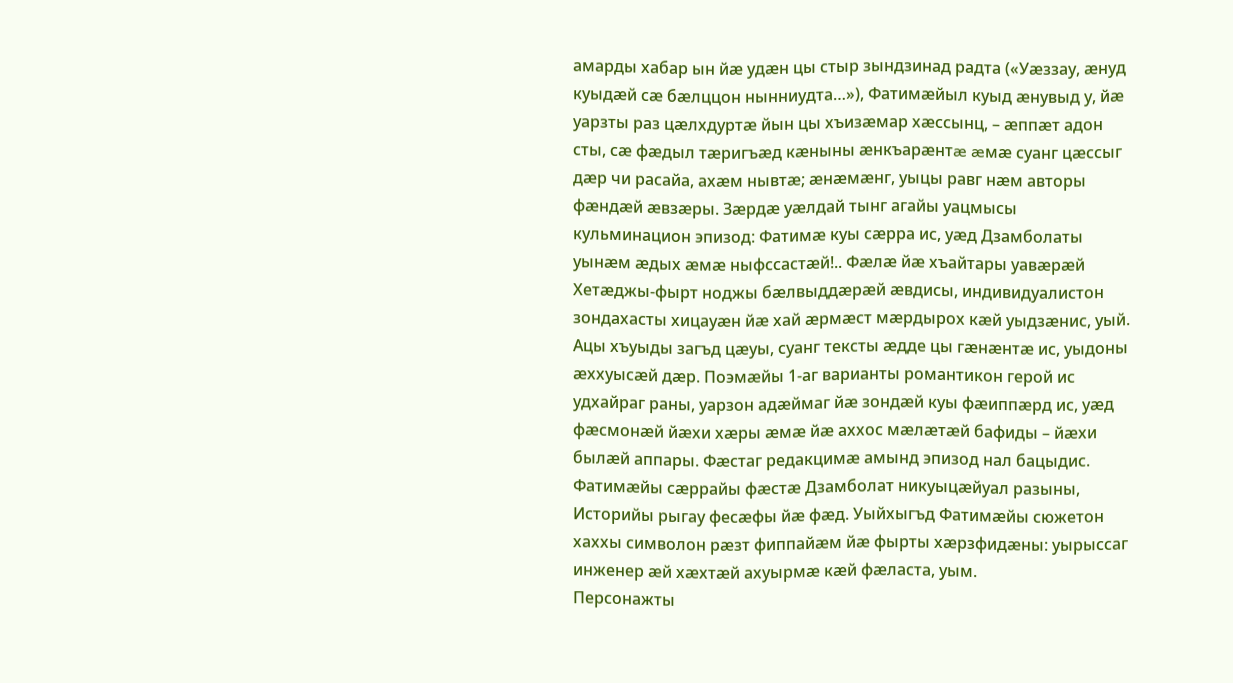амарды хабар ын йæ удæн цы стыр зындзинад радта («Уæззау, æнуд куыдæй сæ бæлццон нынниудта…»), Фатимæйыл куыд æнувыд у, йæ уарзты раз цæлхдуртæ йын цы хъизæмар хæссынц, – æппæт адон сты, сæ фæдыл тæригъæд кæныны æнкъарæнтæ æмæ суанг цæссыг дæр чи расайа, ахæм нывтæ; æнæмæнг, уыцы равг нæм авторы фæндæй æвзæры. Зæрдæ уæлдай тынг агайы уацмысы кульминацион эпизод: Фатимæ куы сæрра ис, уæд Дзамболаты уынæм æдых æмæ ныфссастæй!.. Фæлæ йæ хъайтары уавæрæй Хетæджы-фырт ноджы бæлвыддæрæй æвдисы, индивидуалистон зондахасты хицауæн йæ хай æрмæст мæрдырох кæй уыдзæнис, уый.
Ацы хъуыды загъд цæуы, суанг тексты æдде цы гæнæнтæ ис, уыдоны æххуысæй дæр. Поэмæйы 1-аг варианты романтикон герой ис удхайраг раны, уарзон адæймаг йæ зондæй куы фæиппæрд ис, уæд фæсмонæй йæхи хæры æмæ йæ аххос мæлæтæй бафиды – йæхи былæй аппары. Фæстаг редакцимæ амынд эпизод нал бацыдис. Фатимæйы сæррайы фæстæ Дзамболат никуыцæйуал разыны, Историйы рыгау фесæфы йæ фæд. Уыйхыгъд Фатимæйы сюжетон хаххы символон рæзт фиппайæм йæ фырты хæрзфидæны: уырыссаг инженер æй хæхтæй ахуырмæ кæй фæласта, уым.
Персонажты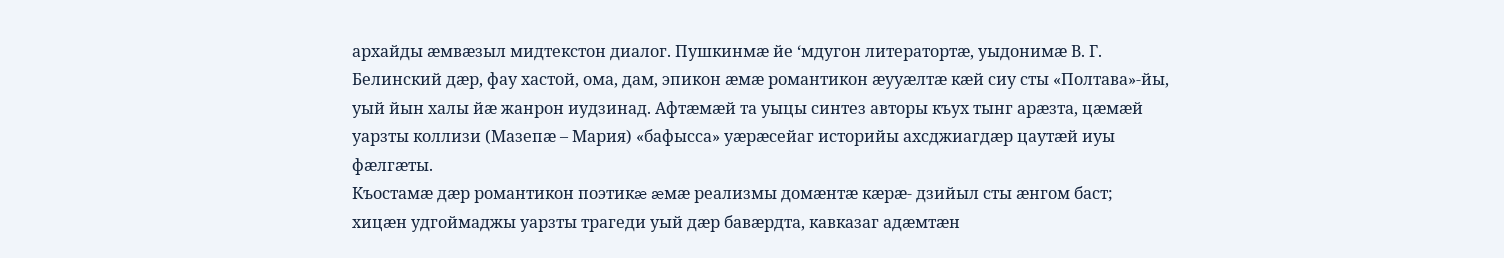архайды æмвæзыл мидтекстон диалог. Пушкинмæ йе ‘мдугон литератортæ, уыдонимæ В. Г. Белинский дæр, фау хастой, ома, дам, эпикон æмæ романтикон æууæлтæ кæй сиу сты «Полтава»-йы, уый йын халы йæ жанрон иудзинад. Афтæмæй та уыцы синтез авторы къух тынг арæзта, цæмæй уарзты коллизи (Мазепæ – Мария) «бафысса» уæрæсейаг историйы ахсджиагдæр цаутæй иуы фæлгæты.
Къостамæ дæр романтикон поэтикæ æмæ реализмы домæнтæ кæрæ- дзийыл сты æнгом баст; хицæн удгоймаджы уарзты трагеди уый дæр бавæрдта, кавказаг адæмтæн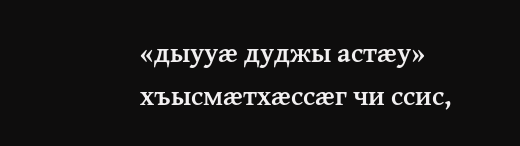«дыууæ дуджы астæу» хъысмæтхæссæг чи ссис,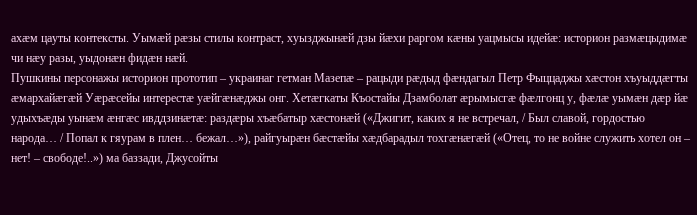ахæм цауты контексты. Уымæй рæзы стилы контраст, хуызджынæй дзы йæхи раргом кæны уацмысы идейæ: историон размæцыдимæ чи нæу разы, уыдонæн фидæн нæй.
Пушкины персонажы историон прототип – украинаг гетман Мазепæ – рацыди рæдыд фæндагыл Петр Фыццаджы хæстон хъуыддæгты æмархайæгæй Уæрæсейы интерестæ уæйгæнæджы онг. Хетæгкаты Къостайы Дзамболат æрымысгæ фæлгонц у, фæлæ уымæн дæр йæ удыхъæды уынæм æнгæс ивддзинæтæ: раздæры хъæбатыр хæстонæй («Джигит, каких я не встречал, / Был славой, гордостью народа… / Попал к гяурам в плен… бежал…»), райгуырæн бæстæйы хæдбарадыл тохгæнæгæй («Отец, то не войне служить хотел он – нет! – свободе!..») ма баззади, Джусойты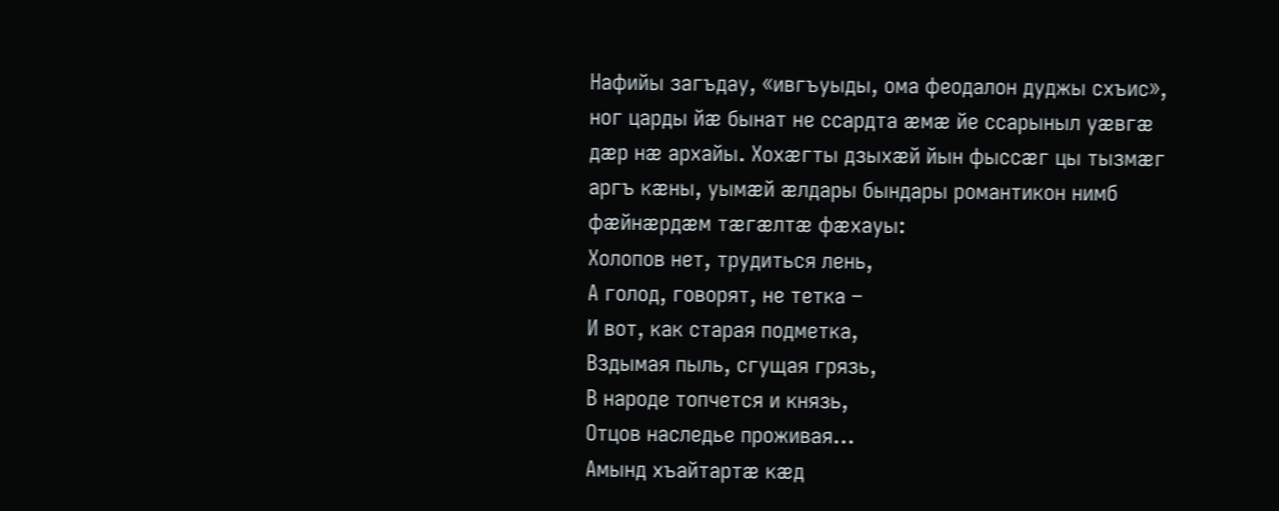Нафийы загъдау, «ивгъуыды, ома феодалон дуджы схъис», ног царды йæ бынат не ссардта æмæ йе ссарыныл уæвгæ дæр нæ архайы. Хохæгты дзыхæй йын фыссæг цы тызмæг аргъ кæны, уымæй æлдары бындары романтикон нимб фæйнæрдæм тæгæлтæ фæхауы:
Холопов нет, трудиться лень,
А голод, говорят, не тетка –
И вот, как старая подметка,
Вздымая пыль, сгущая грязь,
В народе топчется и князь,
Отцов наследье проживая…
Амынд хъайтартæ кæд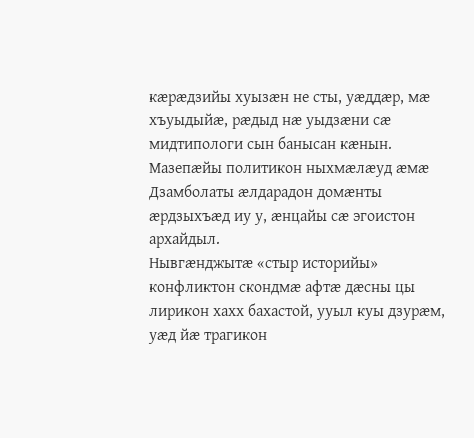кæрæдзийы хуызæн не сты, уæддæр, мæ хъуыдыйæ, рæдыд нæ уыдзæни сæ мидтипологи сын банысан кæнын. Мазепæйы политикон ныхмæлæуд æмæ Дзамболаты æлдарадон домæнты æрдзыхъæд иу у, æнцайы сæ эгоистон архайдыл.
Нывгæнджытæ «стыр историйы» конфликтон скондмæ афтæ дæсны цы лирикон хахх бахастой, ууыл куы дзурæм, уæд йæ трагикон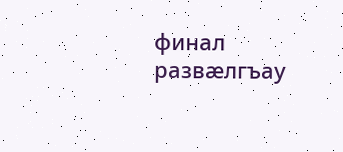финал развæлгъау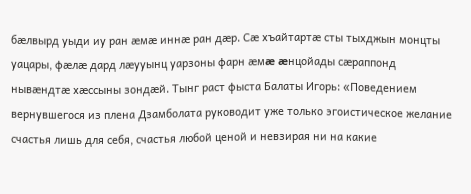бæлвырд уыди иу ран æмæ иннæ ран дæр. Сæ хъайтартæ сты тыхджын монцты уацары, фæлæ дард лæууынц уарзоны фарн æмæ æнцойады сæраппонд нывæндтæ хæссыны зондæй. Тынг раст фыста Балаты Игорь: «Поведением вернувшегося из плена Дзамболата руководит уже только эгоистическое желание счастья лишь для себя, счастья любой ценой и невзирая ни на какие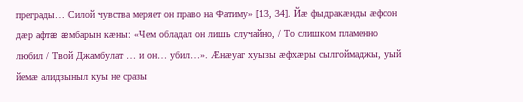преграды… Силой чувства меряет он право на Фатиму» [13, 34]. Йæ фыдракæнды æфсон дæр афтæ æмбарын кæны: «Чем обладал он лишь случайно, / То слишком пламенно любил / Твой Джамбулат … и он… убил…». Æнæуаг хуызы æфхæры сылгоймаджы, уый йемæ алидзыныл куы не сразы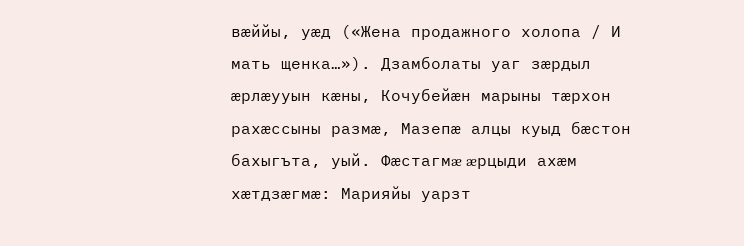вæййы, уæд («Жена продажного холопа / И мать щенка…»). Дзамболаты уаг зæрдыл æрлæууын кæны, Кочубейæн марыны тæрхон рахæссыны размæ, Мазепæ алцы куыд бæстон бахыгъта, уый. Фæстагмæ æрцыди ахæм хæтдзæгмæ: Марияйы уарзт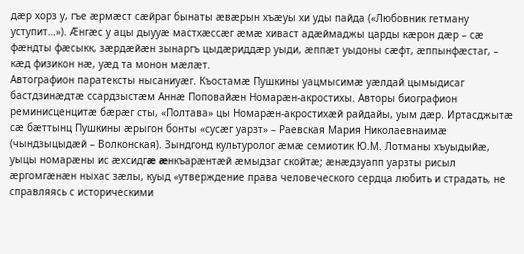дæр хорз у, гъе æрмæст сæйраг бынаты æвæрын хъæуы хи уды пайда («Любовник гетману уступит…»). Æнгæс у ацы дыууæ мастхæссæг æмæ хиваст адæймаджы царды кæрон дæр – сæ фæндты фæсыкк, зæрдæйæн зынаргъ цыдæриддæр уыди, æппæт уыдоны сæфт, æппынфæстаг, – кæд физикон нæ, уæд та монон мæлæт.
Автографион паратексты нысаниуæг. Къостамæ Пушкины уацмысимæ уæлдай цымыдисаг бастдзинæдтæ ссардзыстæм Аннæ Поповайæн Номарæн-акростихы. Авторы биографион реминисценцитæ бæрæг сты, «Полтава» цы Номарæн-акростихæй райдайы, уым дæр. Иртасджытæ сæ бæттынц Пушкины æрыгон бонты «сусæг уарзт» – Раевская Мария Николаевнаимæ (чындзыцыдæй – Волконская). Зындгонд культуролог æмæ семиотик Ю.М. Лотманы хъуыдыйæ, уыцы номарæны ис æхсидгæ æнкъарæнтæй æмыдзаг скойтæ; æнæдзуапп уарзты рисыл æргомгæнæн ныхас зæлы, куыд «утверждение права человеческого сердца любить и страдать, не справляясь с историческими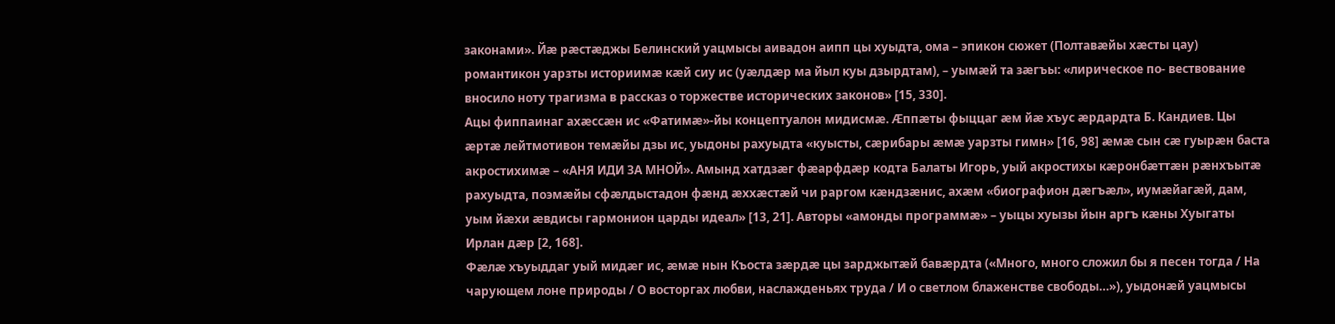законами». Йæ рæстæджы Белинский уацмысы аивадон аипп цы хуыдта, ома – эпикон сюжет (Полтавæйы хæсты цау) романтикон уарзты историимæ кæй сиу ис (уæлдæр ма йыл куы дзырдтам), – уымæй та зæгъы: «лирическое по- вествование вносило ноту трагизма в рассказ о торжестве исторических законов» [15, 330].
Ацы фиппаинаг ахæссæн ис «Фатимæ»-йы концептуалон мидисмæ. Æппæты фыццаг æм йæ хъус æрдардта Б. Кандиев. Цы æртæ лейтмотивон темæйы дзы ис, уыдоны рахуыдта «куысты, сæрибары æмæ уарзты гимн» [16, 98] æмæ сын сæ гуырæн баста акростихимæ – «АНЯ ИДИ ЗА МНОЙ». Амынд хатдзæг фæарфдæр кодта Балаты Игорь, уый акростихы кæронбæттæн рæнхъытæ рахуыдта, поэмæйы сфæлдыстадон фæнд æххæстæй чи раргом кæндзæнис, ахæм «биографион дæгъæл», иумæйагæй, дам, уым йæхи æвдисы гармонион царды идеал» [13, 21]. Авторы «амонды программæ» – уыцы хуызы йын аргъ кæны Хуыгаты Ирлан дæр [2, 168].
Фæлæ хъуыддаг уый мидæг ис, æмæ нын Къоста зæрдæ цы зарджытæй бавæрдта («Много, много сложил бы я песен тогда / На чарующем лоне природы / О восторгах любви, наслажденьях труда / И о светлом блаженстве свободы…»), уыдонæй уацмысы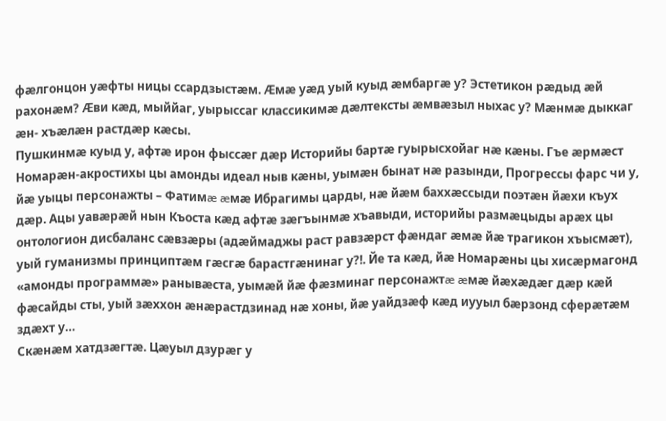фæлгонцон уæфты ницы ссардзыстæм. Æмæ уæд уый куыд æмбаргæ у? Эстетикон рæдыд æй рахонæм? Æви кæд, мыййаг, уырыссаг классикимæ дæлтексты æмвæзыл ныхас у? Мæнмæ дыккаг æн- хъæлæн растдæр кæсы.
Пушкинмæ куыд у, афтæ ирон фыссæг дæр Историйы бартæ гуырысхойаг нæ кæны. Гъе æрмæст Номарæн-акростихы цы амонды идеал ныв кæны, уымæн бынат нæ разынди, Прогрессы фарс чи у, йæ уыцы персонажты – Фатимæ æмæ Ибрагимы царды, нæ йæм баххæссыди поэтæн йæхи къух дæр. Ацы уавæрæй нын Къоста кæд афтæ зæгъынмæ хъавыди, историйы размæцыды арæх цы онтологион дисбаланс сæвзæры (адæймаджы раст равзæрст фæндаг æмæ йæ трагикон хъысмæт), уый гуманизмы принциптæм гæсгæ барастгæнинаг у?!. Йе та кæд, йæ Номарæны цы хисæрмагонд «амонды программæ» ранывæста, уымæй йæ фæзминаг персонажтæ æмæ йæхæдæг дæр кæй фæсайды сты, уый зæххон æнæрастдзинад нæ хоны, йæ уайдзæф кæд иууыл бæрзонд сферæтæм здæхт у…
Скæнæм хатдзæгтæ. Цæуыл дзурæг у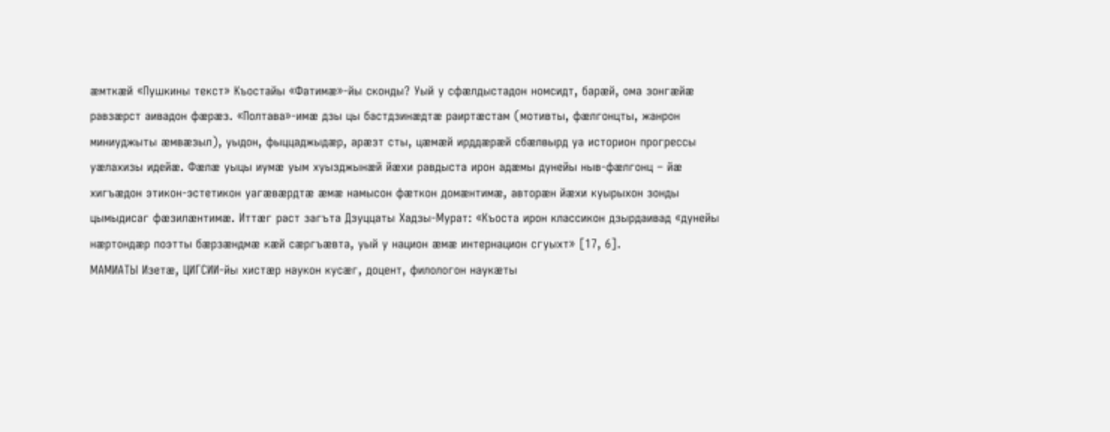æмткæй «Пушкины текст» Къостайы «Фатимæ»-йы сконды? Уый у сфæлдыстадон номсидт, барæй, ома зонгæйæ равзæрст аивадон фæрæз. «Полтава»-имæ дзы цы бастдзинæдтæ раиртæстам (мотивты, фæлгонцты, жанрон миниуджыты æмвæзыл), уыдон, фыццаджыдæр, арæзт сты, цæмæй ирддæрæй сбæлвырд уа историон прогрессы уæлахизы идейæ. Фæлæ уыцы иумæ уым хуызджынæй йæхи равдыста ирон адæмы дунейы ныв-фæлгонц – йæ хигъæдон этикон-эстетикон уагæвæрдтæ æмæ намысон фæткон домæнтимæ, авторæн йæхи куырыхон зонды цымыдисаг фæзилæнтимæ. Иттæг раст загъта Дзуццаты Хадзы-Мурат: «Къоста ирон классикон дзырдаивад «дунейы нæртондæр поэтты бæрзæндмæ кæй сæргъæвта, уый у национ æмæ интернацион сгуыхт» [17, 6].
МАМИАТЫ Изетæ, ЦИГСИИ-йы хистæр наукон кусæг, доцент, филологон наукæты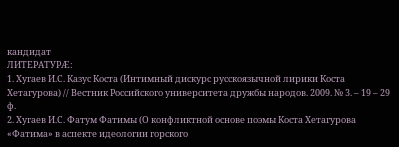кандидат
ЛИТЕРАТУРÆ:
1. Хугаев И.С. Казус Коста (Интимный дискурс русскоязычной лирики Коста Хетагурова) // Вестник Российского университета дружбы народов. 2009. № 3. – 19 – 29 ф.
2. Хугаев И.С. Фатум Фатимы (О конфликтной основе поэмы Коста Хетагурова «Фатима» в аспекте идеологии горского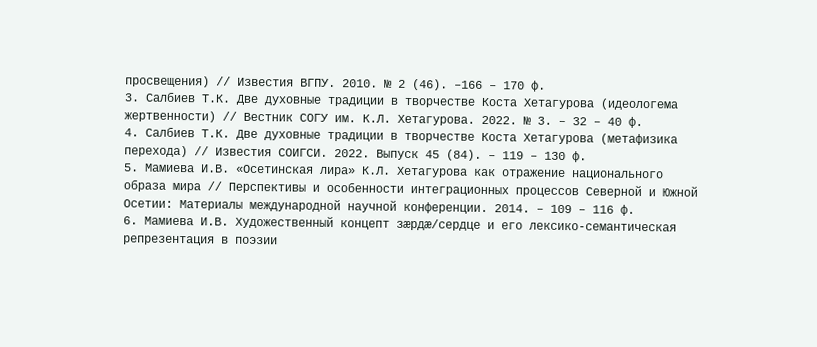просвещения) // Известия ВГПУ. 2010. № 2 (46). –166 – 170 ф.
3. Салбиев Т.К. Две духовные традиции в творчестве Коста Хетагурова (идеологема жертвенности) // Вестник СОГУ им. К.Л. Хетагурова. 2022. № 3. – 32 – 40 ф.
4. Салбиев Т.К. Две духовные традиции в творчестве Коста Хетагурова (метафизика перехода) // Известия СОИГСИ. 2022. Выпуск 45 (84). – 119 – 130 ф.
5. Мамиева И.В. «Осетинская лира» К.Л. Хетагурова как отражение национального образа мира // Перспективы и особенности интеграционных процессов Северной и Южной Осетии: Материалы международной научной конференции. 2014. – 109 – 116 ф.
6. Мамиева И.В. Художественный концепт зæрдæ/сердце и его лексико-семантическая репрезентация в поэзии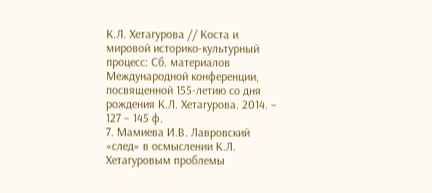К.Л. Хетагурова // Коста и мировой историко-культурный процесс: Сб. материалов Международной конференции, посвященной 155-летию со дня рождения К.Л. Хетагурова. 2014. – 127 – 145 ф.
7. Мамиева И.В. Лавровский «след» в осмыслении К.Л. Хетагуровым проблемы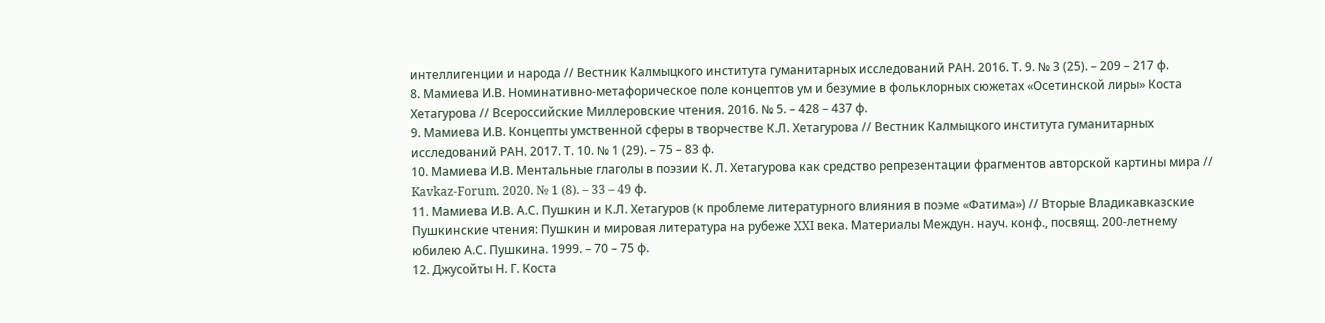интеллигенции и народа // Вестник Калмыцкого института гуманитарных исследований РАН. 2016. Т. 9. № 3 (25). – 209 – 217 ф.
8. Мамиева И.В. Номинативно-метафорическое поле концептов ум и безумие в фольклорных сюжетах «Осетинской лиры» Коста Хетагурова // Всероссийские Миллеровские чтения. 2016. № 5. – 428 – 437 ф.
9. Мамиева И.В. Концепты умственной сферы в творчестве К.Л. Хетагурова // Вестник Калмыцкого института гуманитарных исследований РАН. 2017. Т. 10. № 1 (29). – 75 – 83 ф.
10. Мамиева И.В. Ментальные глаголы в поэзии К. Л. Хетагурова как средство репрезентации фрагментов авторской картины мира // Kavkaz-Forum. 2020. № 1 (8). – 33 – 49 ф.
11. Мамиева И.В. А.С. Пушкин и К.Л. Хетагуров (к проблеме литературного влияния в поэме «Фатима») // Вторые Владикавказские Пушкинские чтения: Пушкин и мировая литература на рубеже XXI века. Материалы Междун. науч. конф., посвящ. 200-летнему юбилею А.С. Пушкина. 1999. – 70 – 75 ф.
12. Джусойты Н. Г. Коста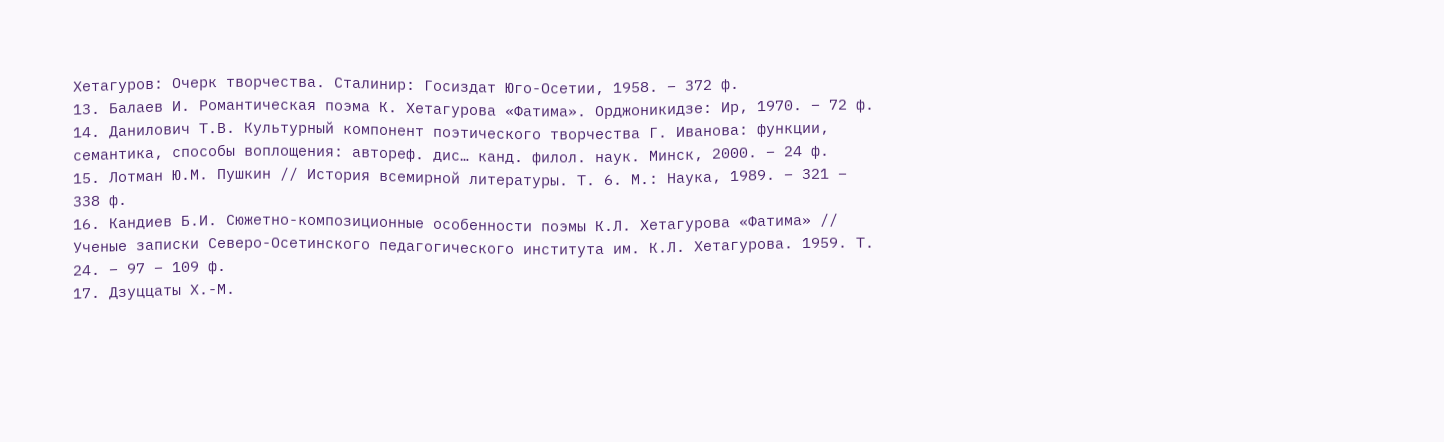Хетагуров: Очерк творчества. Сталинир: Госиздат Юго-Осетии, 1958. – 372 ф.
13. Балаев И. Романтическая поэма К. Хетагурова «Фатима». Орджоникидзе: Ир, 1970. – 72 ф.
14. Данилович Т.В. Культурный компонент поэтического творчества Г. Иванова: функции, семантика, способы воплощения: автореф. дис… канд. филол. наук. Минск, 2000. – 24 ф.
15. Лотман Ю.М. Пушкин // История всемирной литературы. Т. 6. М.: Наука, 1989. – 321 – 338 ф.
16. Кандиев Б.И. Сюжетно-композиционные особенности поэмы К.Л. Хетагурова «Фатима» // Ученые записки Северо-Осетинского педагогического института им. К.Л. Хетагурова. 1959. Т. 24. – 97 – 109 ф.
17. Дзуццаты Х.-М.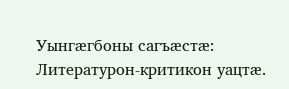Уынгæгбоны сагъæстæ: Литературон-критикон уацтæ.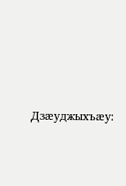Дзæуджыхъæу: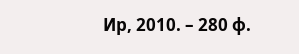Ир, 2010. – 280 ф.